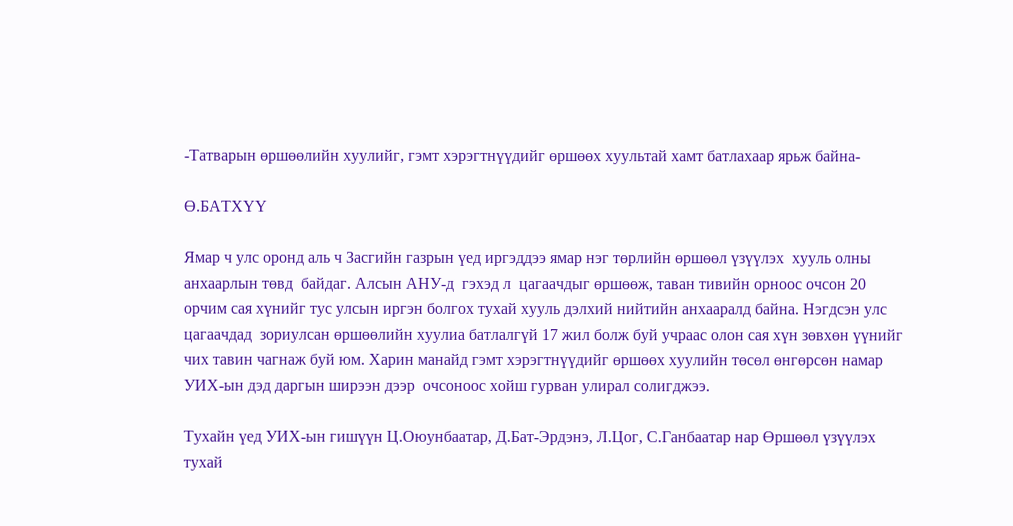-Татварын өршөөлийн хуулийг, гэмт хэрэгтнүүдийг өршөөх хуультай хамт батлахаар ярьж байна-

Ө.БАТХҮҮ

Ямар ч улс оронд аль ч Засгийн газрын үед иргэддээ ямар нэг төрлийн өршөөл үзүүлэх  хууль олны анхаарлын төвд  байдаг. Алсын АНУ-д  гэхэд л  цагаачдыг өршөөж, таван тивийн орноос очсон 20 орчим сая хүнийг тус улсын иргэн болгох тухай хууль дэлхий нийтийн анхааралд байна. Нэгдсэн улс цагаачдад  зориулсан өршөөлийн хуулиа батлалгүй 17 жил болж буй учраас олон сая хүн зөвхөн үүнийг чих тавин чагнаж буй юм. Харин манайд гэмт хэрэгтнүүдийг өршөөх хуулийн төсөл өнгөрсөн намар УИХ-ын дэд даргын ширээн дээр  очсоноос хойш гурван улирал солигджээ.

Тухайн үед УИХ-ын гишүүн Ц.Оюунбаатар, Д.Бат-Эрдэнэ, Л.Цог, С.Ганбаатар нар Өршөөл үзүүлэх тухай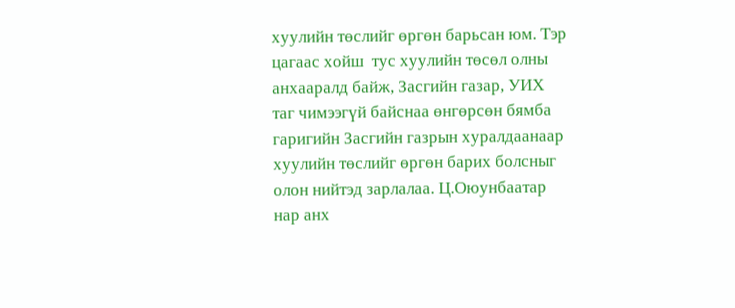хуулийн төслийг өргөн барьсан юм. Тэр цагаас хойш  тус хуулийн төсөл олны анхааралд байж, Засгийн газар, УИХ таг чимээгүй байснаа өнгөрсөн бямба  гаригийн Засгийн газрын хуралдаанаар хуулийн төслийг өргөн барих болсныг олон нийтэд зарлалаа. Ц.Оюунбаатар нар анх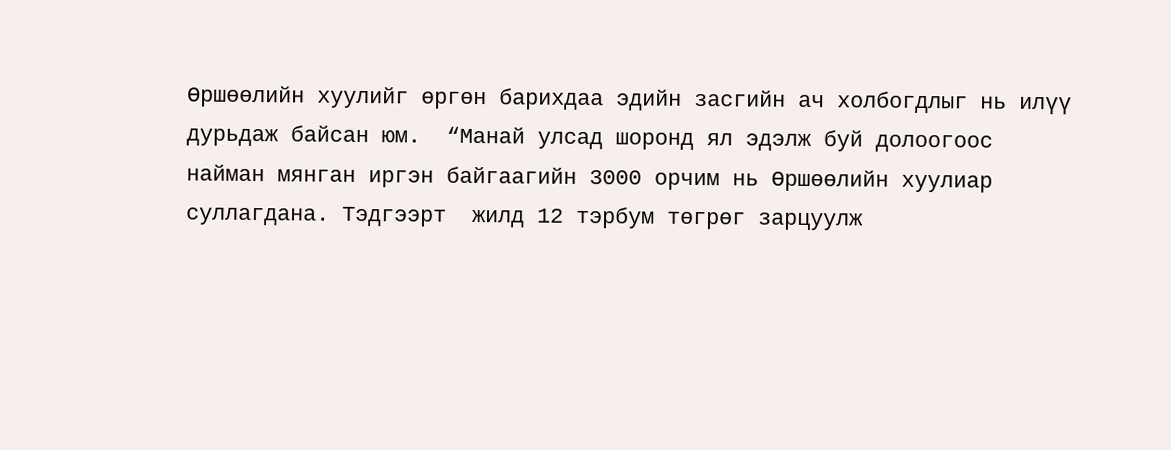Өршөөлийн хуулийг өргөн барихдаа эдийн засгийн ач холбогдлыг нь илүү дурьдаж байсан юм.  “Манай улсад шоронд ял эдэлж буй долоогоос найман мянган иргэн байгаагийн 3000 орчим нь Өршөөлийн хуулиар суллагдана. Тэдгээрт  жилд 12 тэрбум төгрөг зарцуулж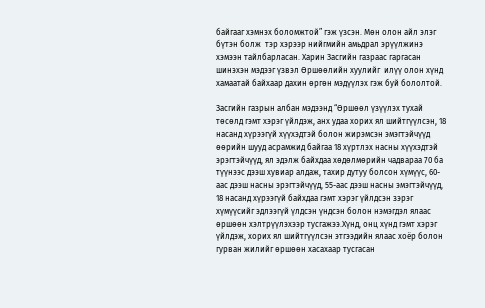байгааг хэмнэх боломжтой” гэж үзсэн. Мөн олон айл элэг бүтэн болж  тэр хэрээр нийгмийн амьдрал эрүүлжинэ хэмээн тайлбарласан. Харин Засгийн газраас гаргасан шинэхэн мэдээг үзвэл Өршөөлийн хуулийг  илүү олон хүнд хамаатай байхаар дахин өргөн мэдүүлэх гэж буй бололтой.

Засгийн газрын албан мэдээнд “Өршөөл үзүүлэх тухай төсөлд гэмт хэрэг үйлдэж, анх удаа хорих ял шийтгүүлсэн, 18 насанд хүрээгүй хүүхэдтэй болон жирэмсэн эмэгтэйчүүд өөрийн шууд асрамжид байгаа 18 хүртлэх насны хүүхэдтэй эрэгтэйчүүд, ял эдэлж байхдаа хөдөлмөрийн чадвараа 70 ба түүнээс дээш хувиар алдаж, тахир дутуу болсон хүмүүс, 60-аас дээш насны эрэгтэйчүүд, 55-аас дээш насны эмэгтэйчүүд, 18 насанд хүрээгүй байхдаа гэмт хэрэг үйлдсэн зэрэг хүмүүсийг эдлээгүй үлдсэн үндсэн болон нэмэгдэл ялаас өршөөн хэлтрүүлэхээр тусгажээ.Хүнд, онц хүнд гэмт хэрэг үйлдэж, хорих ял шийтгүүлсэн этгээдийн ялаас хоёр болон гурван жилийг өршөөн хасахаар тусгасан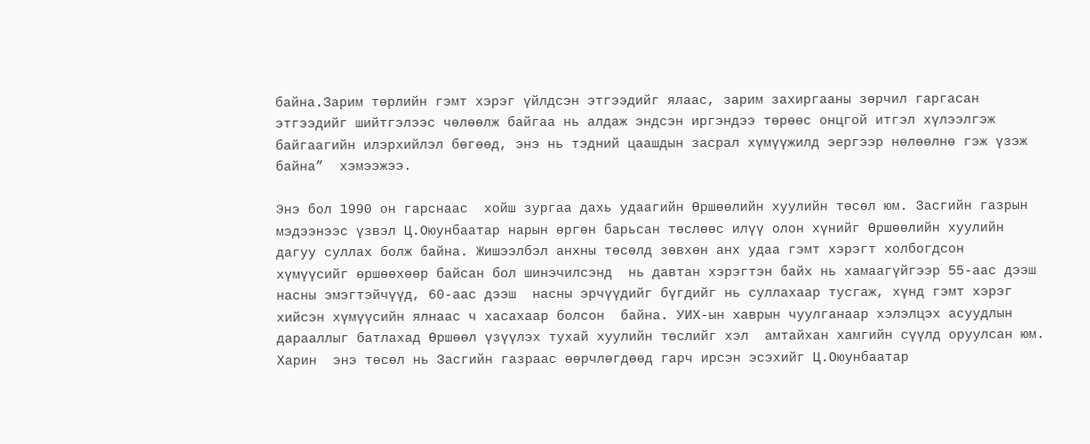байна.Зарим төрлийн гэмт хэрэг үйлдсэн этгээдийг ялаас, зарим захиргааны зөрчил гаргасан этгээдийг шийтгэлээс чөлөөлж байгаа нь алдаж эндсэн иргэндээ төрөөс онцгой итгэл хүлээлгэж байгаагийн илэрхийлэл бөгөөд, энэ нь тэдний цаашдын засрал хүмүүжилд эергээр нөлөөлнө гэж үзэж байна”  хэмээжээ.

Энэ бол 1990 он гарснаас  хойш зургаа дахь удаагийн Өршөөлийн хуулийн төсөл юм. Засгийн газрын мэдээнээс үзвэл Ц.Оюунбаатар нарын өргөн барьсан төслөөс илүү олон хүнийг Өршөөлийн хуулийн дагуу суллах болж байна. Жишээлбэл анхны төсөлд зөвхөн анх удаа гэмт хэрэгт холбогдсон  хүмүүсийг өршөөхөөр байсан бол шинэчилсэнд  нь давтан хэрэгтэн байх нь хамаагүйгээр 55-аас дээш насны эмэгтэйчүүд, 60-аас дээш  насны эрчүүдийг бүгдийг нь суллахаар тусгаж, хүнд гэмт хэрэг  хийсэн хүмүүсийн ялнаас ч хасахаар болсон  байна. УИХ-ын хаврын чуулганаар хэлэлцэх асуудлын дарааллыг батлахад Өршөөл үзүүлэх тухай хуулийн төслийг хэл  амтайхан хамгийн сүүлд оруулсан юм. Харин  энэ төсөл нь Засгийн газраас өөрчлөгдөөд гарч ирсэн эсэхийг Ц.Оюунбаатар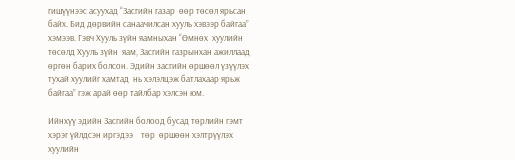гишүүнээс асуухад “Засгийн газар  өөр төсөл ярьсан байх. Бид дөрвийн санаачилсан хууль хэвээр байгаа” хэмээв. Гэвч Хууль зүйн яамныхан “Өмнөх  хуулийн төсөлд Хууль зүйн  яам, Засгийн газрынхан ажиллаад  өргөн барих болсон. Эдийн засгийн өршөөл үзүүлэх тухай хуулийг хамтад  нь хэлэлцэж батлахаар ярьж  байгаа” гэж арай өөр тайлбар хэлсэн юм.

Ийнхүү эдийн Засгийн болоод бусад төрлийн гэмт хэрэг үйлдсэн иргэдээ    төр  өршөөн хэлтрүүлэх хуулийн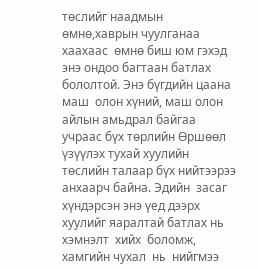төслийг наадмын өмнө,хаврын чуулганаа  хаахаас  өмнө биш юм гэхэд энэ ондоо багтаан батлах  бололтой. Энэ бүгдийн цаана  маш  олон хүний, маш олон айлын амьдрал байгаа учраас бүх төрлийн Өршөөл үзүүлэх тухай хуулийн төслийн талаар бүх нийтээрээ анхаарч байна. Эдийн  засаг хүндэрсэн энэ үед дээрх хуулийг яаралтай батлах нь хэмнэлт  хийх  боломж, хамгийн чухал  нь  нийгмээ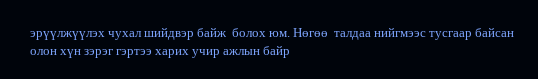эрүүлжүүлэх чухал шийдвэр байж  болох юм. Нөгөө  талдаа нийгмээс тусгаар байсан олон хүн зэрэг гэртээ харих учир ажлын байр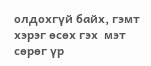олдохгүй байх, гэмт хэрэг өсөх гэх  мэт сөрөг үр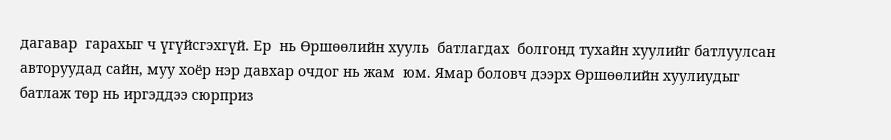дагавар  гарахыг ч үгүйсгэхгүй. Ер  нь Өршөөлийн хууль  батлагдах  болгонд тухайн хуулийг батлуулсан авторуудад сайн, муу хоёр нэр давхар очдог нь жам  юм. Ямар боловч дээрх Өршөөлийн хуулиудыг батлаж төр нь иргэддээ сюрприз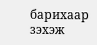барихаар зэхэж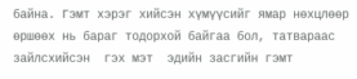байна. Гэмт хэрэг хийсэн хүмүүсийг ямар нөхцлөөр  өршөөх нь бараг тодорхой байгаа бол, татвараас зайлсхийсэн  гэх мэт  эдийн засгийн гэмт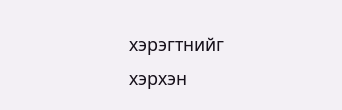хэрэгтнийг хэрхэн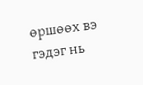өршөөх вэ гэдэг нь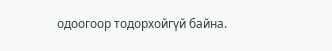одоогоор тодорхойгүй байна.